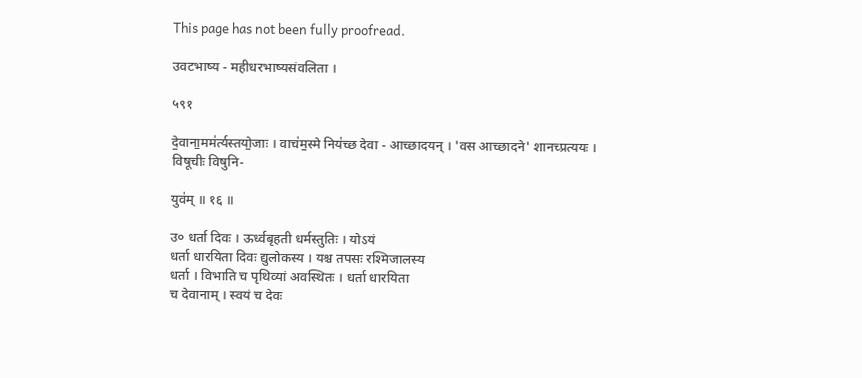This page has not been fully proofread.

उवटभाष्य - महीधरभाष्यसंवलिता ।

५९१

दे॒वाना॒मम॑र्त्यस्तयो॒जाः । वाच॑म॒स्मे निय॑च्छ देवा - आच्छादयन् । 'वस आच्छादने' शानच्प्रत्ययः । विषूचीः विषुनि-

युव॑म् ॥ १६ ॥

उ० धर्ता दिवः । ऊर्ध्वबृहती धर्मस्तुतिः । योऽयं
धर्ता धारयिता दिवः द्युलोकस्य । यश्च तपसः रश्मिजालस्य
धर्ता । विभाति च पृथिव्यां अवस्थितः । धर्ता धारयिता
च देवानाम् । स्वयं च देवः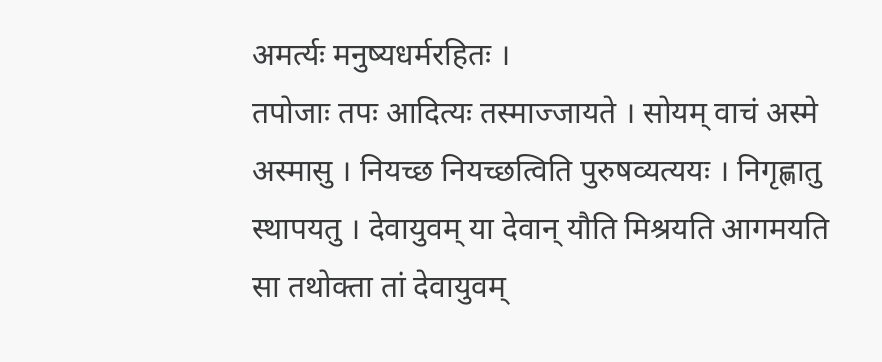अमर्त्यः मनुष्यधर्मरहितः ।
तपोजाः तपः आदित्यः तस्माज्जायते । सोयम् वाचं अस्मे
अस्मासु । नियच्छ नियच्छत्विति पुरुषव्यत्ययः । निगृह्णातु
स्थापयतु । देवायुवम् या देवान् यौति मिश्रयति आगमयति
सा तथोक्ता तां देवायुवम्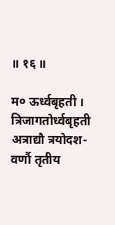॥ १६ ॥

म० ऊर्ध्वबृहती । त्रिजागतोर्ध्वबृहती अत्राद्यौ त्रयोदश-
वर्णौ तृतीय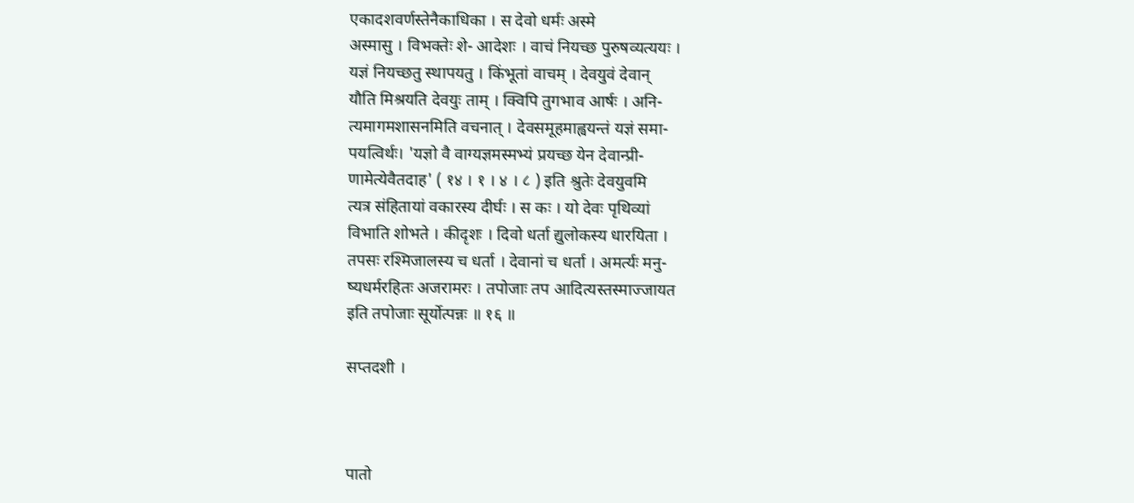एकादशवर्णस्तेनैकाधिका । स देवो धर्मः अस्मे
अस्मासु । विभक्तेः शे- आदेशः । वाचं नियच्छ पुरुषव्यत्ययः ।
यज्ञं नियच्छतु स्थापयतु । किंभूतां वाचम् । देवयुवं देवान्
यौति मिश्रयति देवयुः ताम् । क्विपि तुगभाव आर्षः । अनि-
त्यमागमशासनमिति वचनात् । देवसमूहमाह्वयन्तं यज्ञं समा-
पयत्विर्थः। 'यज्ञो वै वाग्यज्ञमस्मभ्यं प्रयच्छ येन देवान्प्री-
णामेत्येवैतदाह' ( १४ । १ । ४ । ८ ) इति श्रुतेः देवयुवमि
त्यत्र संहितायां वकारस्य दीर्घः । स कः । यो देवः पृथिव्यां
विभाति शोभते । कीदृशः । दिवो धर्ता द्युलोकस्य धारयिता ।
तपसः रश्मिजालस्य च धर्ता । देवानां च धर्ता । अमर्त्यः मनु-
ष्यधर्मरहितः अजरामरः । तपोजाः तप आदित्यस्तस्माज्जायत
इति तपोजाः सूर्योत्पन्नः ॥ १६ ॥

सप्तदशी ।



पातो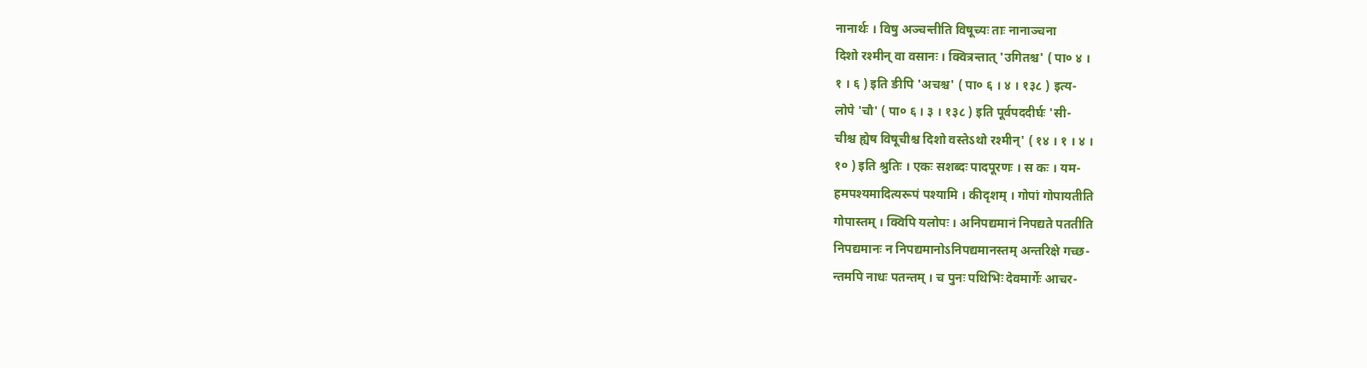नानार्थः । विषु अञ्चन्तीति विषूच्यः ताः नानाञ्चना
दिशो रश्मीन् वा वसानः । क्वित्रन्तात् 'उगितश्च' ( पा० ४ ।
१ । ६ ) इति ङीपि 'अचश्च' ( पा० ६ । ४ । १३८ ) इत्य-
लोपे 'चौ' ( पा० ६ । ३ । १३८ ) इति पूर्वपददीर्घः 'सी-
चीश्च ह्येष विषूचीश्च दिशो वस्तेऽथो रश्मीन्' ( १४ । १ । ४ ।
१० ) इति श्रुतिः । एकः सशब्दः पादपूरणः । स कः । यम-
हमपश्यमादित्यरूपं पश्यामि । कीदृशम् । गोपां गोपायतीति
गोपास्तम् । क्विपि यलोपः । अनिपद्यमानं निपद्यते पततीति
निपद्यमानः न निपद्यमानोऽनिपद्यमानस्तम् अन्तरिक्षे गच्छ-
न्तमपि नाधः पतन्तम् । च पुनः पथिभिः देवमार्गेः आचर-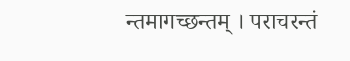न्तमागच्छन्तम् । पराचरन्तं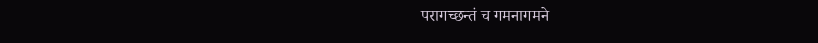परागच्छन्तं च गमनागमने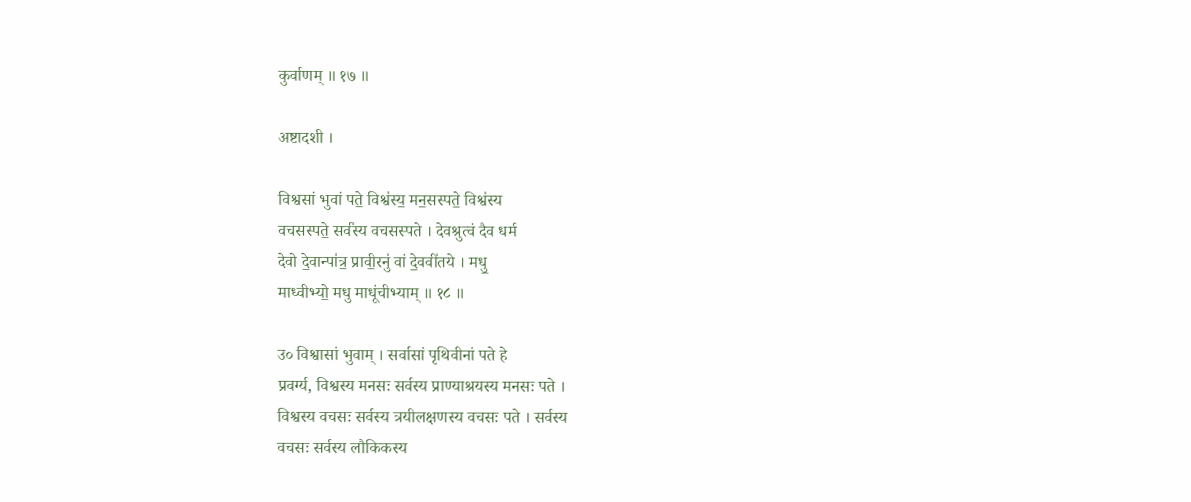कुर्वाणम् ॥ १७ ॥

अष्टादशी ।

विश्वसां भुवां पते॒ विश्व॑स्य॒ मन॒सस्पते॒ विश्व॑स्य
वचसस्पते॒ सर्व॑स्य वचसस्पते । देवश्रुत्वं दैव धर्म
देवो दे॒वान्पा॑त्र॒ प्रावी॒रनु॑ वां दे॒ववी॑तये । मधु॒
माध्वीभ्यो॒ मधु माधूंचीभ्याम् ॥ १८ ॥

उ० विश्वासां भुवाम् । सर्वासां पृथिवीनां पते हे
प्रवर्ग्य, विश्वस्य मनसः सर्वस्य प्राण्याश्रयस्य मनसः पते ।
विश्वस्य वचसः सर्वस्य त्रयीलक्षणस्य वचसः पते । सर्वस्य
वचसः सर्वस्य लौकिकस्य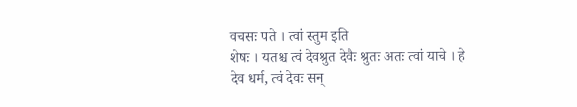वचसः पते । त्वां स्तुम इति
शेषः । यतश्च त्वं देवश्रुत देवैः श्रुतः अतः त्वां याचे । हे
देव धर्म, त्वं देवः सन्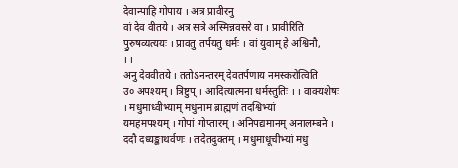देवान्पाहि गोपाय । अत्र प्रावीरनु
वां देव वीतये । अत्र सत्रे अस्मिन्नवसरे वा । प्रावीरिति
पु॒रुषव्यत्ययः । प्रावतु तर्पयतु धर्मः । वां युवाम् हे अश्विनौ,
। ।
अनु देववीतये । ततोऽनन्तरम् देवतर्पणाय नमस्करोत्विति
उ० अपश्यम् । त्रिष्टुप् । आदित्यात्मना धर्मस्तुतिः । । वाक्यशेषः । मधुमाध्वीभ्याम् मधुनाम ब्राह्मणं तदश्विभ्यां
यमहमपश्यम् । गोपां गोप्तारम् । अनिपद्यमानम् अनालम्बने । ददौ दध्यङ्काथर्वणः । तदेतदुक्तम् । मधुमाधूचीभ्यां मधु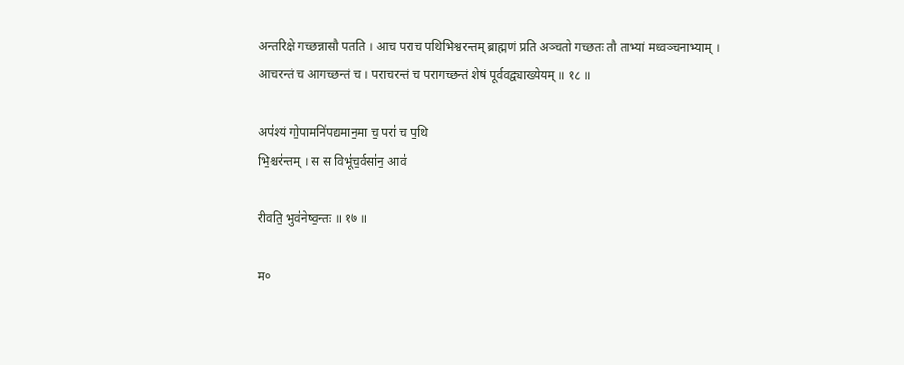अन्तरिक्षे गच्छन्नासौ पतति । आच पराच पथिभिश्वरन्तम् ब्राह्मणं प्रति अञ्चतो गच्छतः तौ ताभ्यां मध्वञ्चनाभ्याम् ।
आचरन्तं च आगच्छन्तं च । पराचरन्तं च परागच्छन्तं शेषं पूर्ववद्व्याख्येयम् ॥ १८ ॥

अप॑श्यं गो॒पामनि॑पद्यमान॒मा च॒ परा॑ च प॒थि
भि॒श्चर॑न्तम् । स स विभू॑च॒र्वसा॑न॒ आव॑

रीवति॒ भुव॑नेष्व॒न्तः ॥ १७ ॥

म०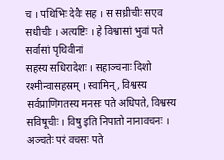च । पथिभिः देवैः सह । स सध्रीचीः सएव सधीचीः । अत्यष्टिः । हे विश्वासां भुवां पते सर्वासां पृथिवीनां
सहस्य सधिरादेशः । सहाञ्चनाः दिशो रश्मीन्वासहस्रम् । स्वामिन्, विश्वस्य सर्वप्राणिगतस्य मनसः पते अधिपते, विश्वस्य
सविषूचीः । विषु इति निपातो नानावचनः । अञ्चतेः परं वचसः पते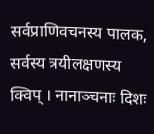सर्वप्राणिवचनस्य पालक, सर्वस्य त्रयीलक्षणस्य
क्विप् । नानाञ्चनाः दिशः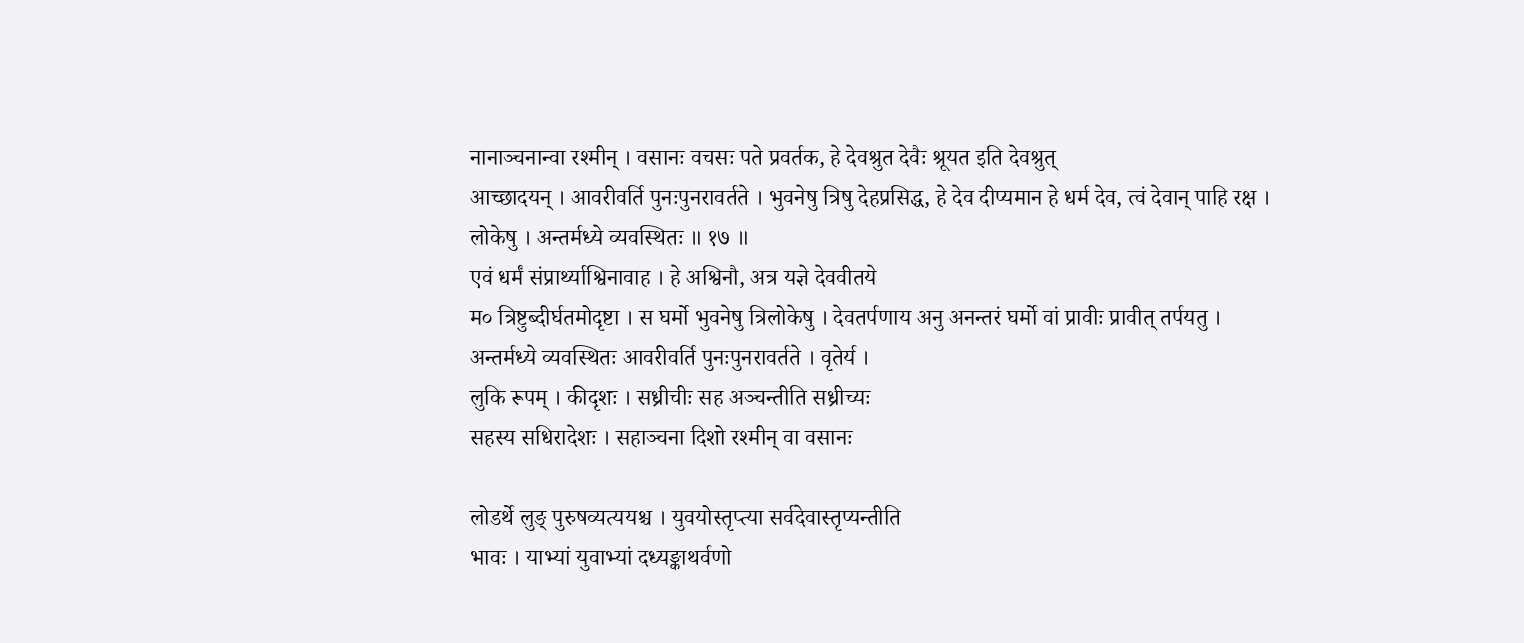नानाञ्चनान्वा रश्मीन् । वसानः वचसः पते प्रवर्तक, हे देवश्रुत देवैः श्रूयत इति देवश्रुत्
आच्छादयन् । आवरीवर्ति पुनःपुनरावर्तते । भुवनेषु त्रिषु देहप्रसिद्ध, हे देव दीप्यमान हे धर्म देव, त्वं देवान् पाहि रक्ष ।
लोकेषु । अन्तर्मध्ये व्यवस्थितः ॥ १७ ॥
एवं धर्मं संप्रार्थ्याश्विनावाह । हे अश्विनौ, अत्र यज्ञे देववीतये
म० त्रिष्टुब्दीर्घतमोदृष्टा । स घर्मो भुवनेषु त्रिलोकेषु । देवतर्पणाय अनु अनन्तरं घर्मो वां प्रावीः प्रावीत् तर्पयतु ।
अन्तर्मध्ये व्यवस्थितः आवरीवर्ति पुनःपुनरावर्तते । वृतेर्य ।
लुकि रूपम् । कीदृशः । सध्रीचीः सह अञ्चन्तीति सध्रीच्यः
सहस्य सधिरादेशः । सहाञ्चना दिशो रश्मीन् वा वसानः

लोडर्थे लुङ् पुरुषव्यत्ययश्च । युवयोस्तृप्त्या सर्वदेवास्तृप्यन्तीति
भावः । याभ्यां युवाभ्यां दध्यङ्काथर्वणो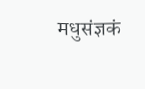मधुसंज्ञकं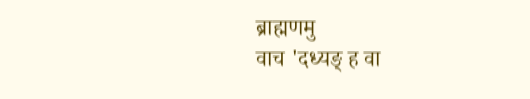ब्राह्मणमु
वाच 'दध्यङ् ह वा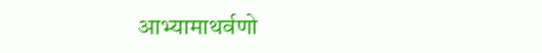आभ्यामाथर्वणो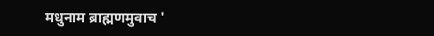मधुनाम ब्राह्मणमुवाच '